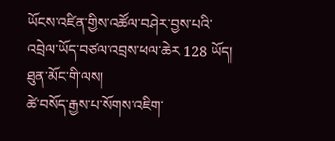ཡོངས་འཛིན་གྱིས་འཚོལ་བཤེར་བྱས་པའི་འབྲེལ་ཡོད་བཙལ་འབྲས་ཕལ་ཆེར 128 ཡོད།
ཐུན་མོང་གི་ལས།
ཚེ་བསོད་རྒྱས་པ་སོགས་འཇིག་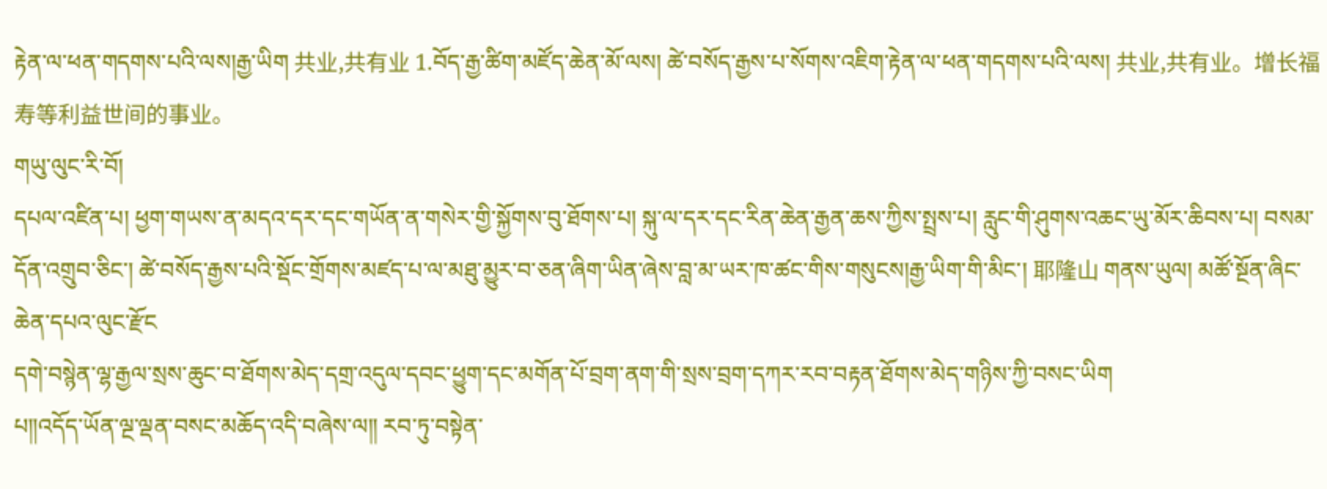རྟེན་ལ་ཕན་གདགས་པའི་ལས།རྒྱ་ཡིག 共业,共有业 1.བོད་རྒྱ་ཚིག་མཛོད་ཆེན་མོ་ལས། ཚེ་བསོད་རྒྱས་པ་སོགས་འཇིག་རྟེན་ལ་ཕན་གདགས་པའི་ལས། 共业,共有业。增长福寿等利益世间的事业。
གཡུ་ལུང་རི་བོ།
དཔལ་འཛིན་པ། ཕྱག་གཡས་ན་མདའ་དར་དང་གཡོན་ན་གསེར་གྱི་སྐྱོགས་བུ་ཐོགས་པ། སྐུ་ལ་དར་དང་རིན་ཆེན་རྒྱན་ཆས་ཀྱིས་སྤྲས་པ། རླུང་གི་ཤུགས་འཆང་ཡུ་མོར་ཆིབས་པ། བསམ་དོན་འགྲུབ་ཅིང་། ཚེ་བསོད་རྒྱས་པའི་སྡོང་གྲོགས་མཛད་པ་ལ་མཐུ་མྱུར་བ་ཅན་ཞིག་ཡིན་ཞེས་བླ་མ་ཡར་ཁ་ཚང་གིས་གསུངས།རྒྱ་ཡིག་གི་མིང་། 耶隆山 གནས་ཡུལ། མཚོ་སྔོན་ཞིང་ཆེན་དཔའ་ལུང་རྫོང
དགེ་བསྙེན་ལྷ་རྒྱལ་སྲས་ཆུང་བ་ཐོགས་མེད་དགྲ་འདུལ་དབང་ཕྱུག་དང་མགོན་པོ་བྲག་ནག་གི་སྲས་བྲག་དཀར་རབ་བརྟན་ཐོགས་མེད་གཉིས་ཀྱི་བསང་ཡིག
པ༎འདོད་ཡོན་ལྔ་ལྡན་བསང་མཆོད་འདི་བཞེས་ལ༎ རབ་ཏུ་བསྟེན་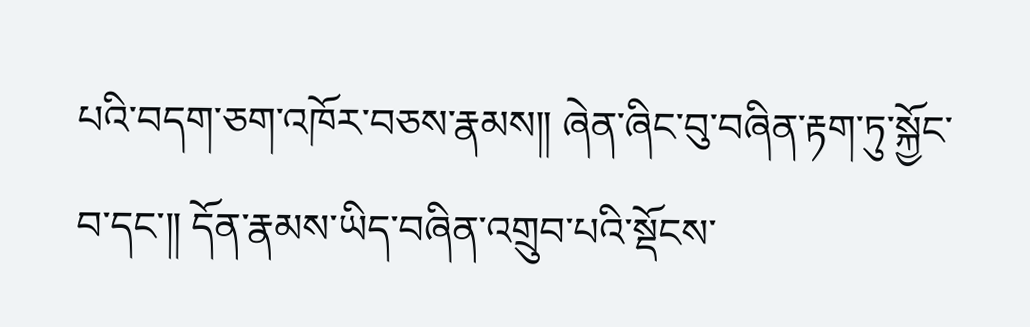པའི་བདག་ཅག་འཁོར་བཅས་རྣམས༎ ཞེན་ཞིང་བུ་བཞིན་རྟག་ཏུ་སྐྱོང་བ་དང་༎ དོན་རྣམས་ཡིད་བཞིན་འགྲུབ་པའི་སྡོངས་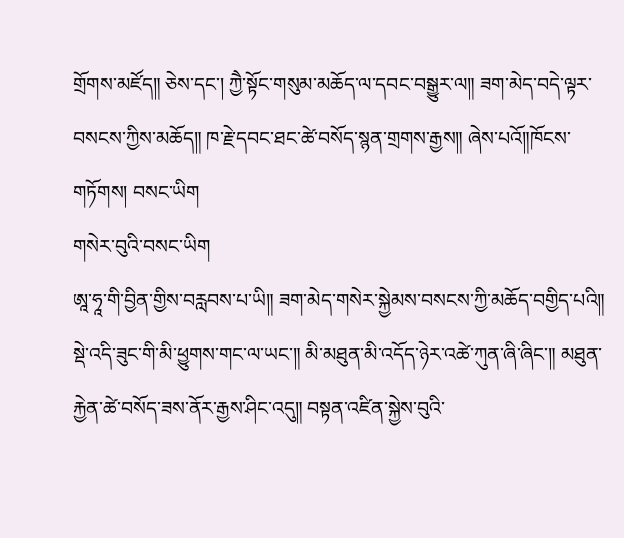གྲོགས་མཛོད༎ ཅེས་དང་། ཀྱཻ་སྟོང་གསུམ་མཆོད་ལ་དབང་བསྒྱུར་ལ༎ ཟག་མེད་བདེ་ལྟར་བསངས་ཀྱིས་མཆོད༎ ཁ་རྗེ་དབང་ཐང་ཚེ་བསོད་སྙན་གྲགས་རྒྱས༎ ཞེས་པའོ༎ཁོངས་གཏོགས། བསང་ཡིག
གསེར་བུའི་བསང་ཡིག
ཨཱ་ཧཱ་གི་བྱིན་གྱིས་བརླབས་པ་ཡི༎ ཟག་མེད་གསེར་སྐྱེམས་བསངས་ཀྱི་མཆོད་བགྱིད་པའི༎ སྡེ་འདི་ཟུང་གི་མི་ཕྱུགས་གང་ལ་ཡང་༎ མི་མཐུན་མི་འདོད་ཉེར་འཚེ་ཀུན་ཞི་ཞིང་༎ མཐུན་རྐྱེན་ཚེ་བསོད་ཟས་ནོར་རྒྱས་ཤིང་འདུ༎ བསྟན་འཛིན་སྐྱེས་བུའི་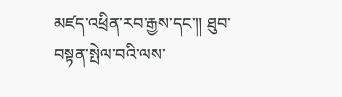མཛད་འཕྲིན་རབ་རྒྱས་དང་༎ ཐུབ་བསྟན་སྤེལ་བའི་ལས་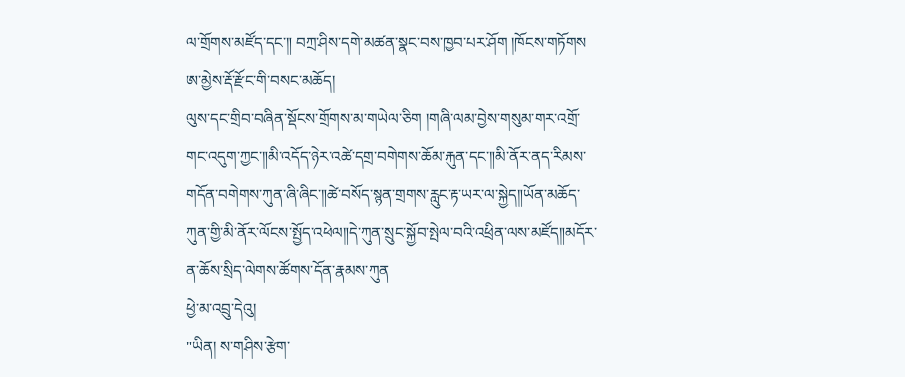ལ་གྲོགས་མཛོད་དང་༎ བཀྲ་ཤིས་དགེ་མཚན་སྣང་བས་ཁྱབ་པར་ཤོག །ཁོངས་གཏོགས
ཨ་མྱེས་རྡོ་རྫོང་གི་བསང་མཆོད།
ལུས་དང་གྲིབ་བཞིན་སྡོངས་གྲོགས་མ་གཡེལ་ཅིག །གཞི་ལམ་བྱེས་གསུམ་གར་འགྲོ་གང་འདུག་ཀྱང་༎མི་འདོད་ཉེར་འཚེ་དགྲ་བགེགས་ཆོམ་རྐུན་དང་༎མི་ནོར་ནད་རིམས་གདོན་བགེགས་ཀུན་ཞི་ཞིང་༎ཚེ་བསོད་སྙན་གྲགས་རླུང་རྟ་ཡར་ལ་སྐྱེད༎ཡོན་མཆོད་ཀུན་གྱི་མི་ནོར་ལོངས་སྤྱོད་འཕེལ༎དེ་ཀུན་སྲུང་སྐྱོབ་སྤེལ་བའི་འཕྲིན་ལས་མཛོད༎མདོར་ན་ཆོས་སྲིད་ལེགས་ཚོགས་དོན་རྣམས་ཀུན
ཕྱེ་མ་འབྲུ་དེའུ།
"ཡིན། ས་གཤིས་རྩེག་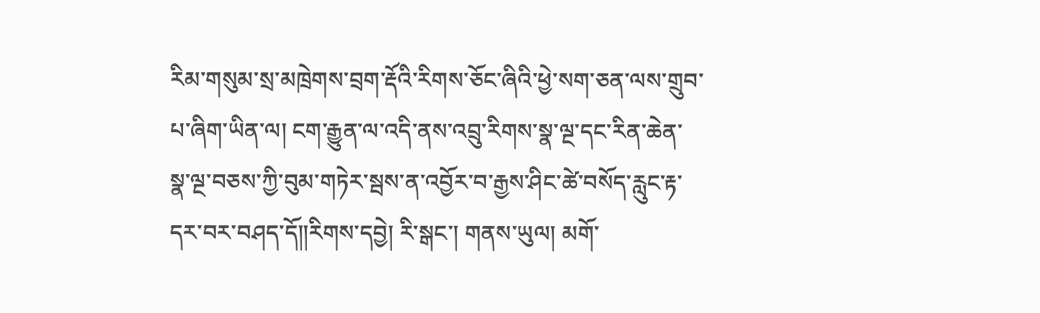རིམ་གསུམ་སྲ་མཁྲེགས་བྲག་རྡོའི་རིགས་ཅོང་ཞིའི་ཕྱེ་སག་ཅན་ལས་གྲུབ་པ་ཞིག་ཡིན་ལ། ངག་རྒྱུན་ལ་འདི་ནས་འབྲུ་རིགས་སྣ་ལྔ་དང་རིན་ཆེན་སྣ་ལྔ་བཅས་ཀྱི་བུམ་གཏེར་སྦས་ན་འབྱོར་བ་རྒྱས་ཤིང་ཚེ་བསོད་རླུང་རྟ་དར་བར་བཤད་དོ༎རིགས་དབྱེ། རི་སྒང་། གནས་ཡུལ། མགོ་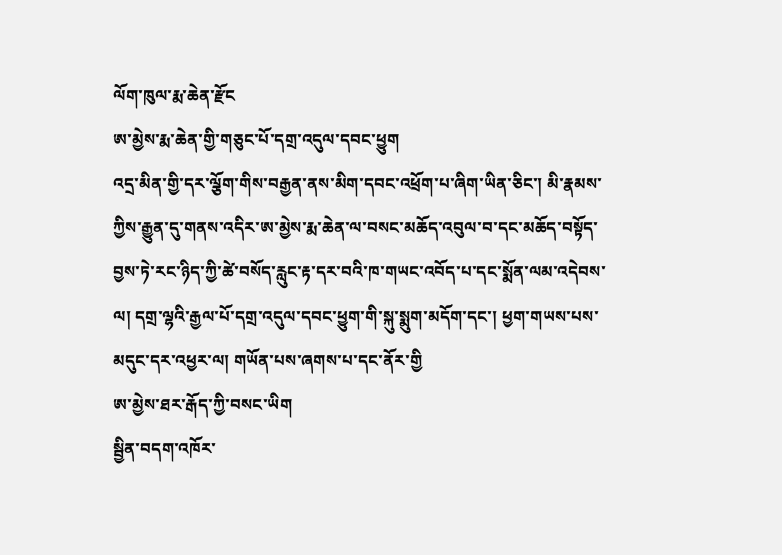ལོག་ཁུལ་རྨ་ཆེན་རྫོང
ཨ་མྱེས་རྨ་ཆེན་གྱི་གཅུང་པོ་དགྲ་འདུལ་དབང་ཕྱུག
འདྲ་མིན་གྱི་དར་ལྕོག་གིས་བརྒྱན་ནས་མིག་དབང་འཕྲོག་པ་ཞིག་ཡིན་ཅིང་། མི་རྣམས་ཀྱིས་རྒྱུན་དུ་གནས་འདིར་ཨ་མྱེས་རྨ་ཆེན་ལ་བསང་མཆོད་འབུལ་བ་དང་མཆོད་བསྟོད་བྱས་ཏེ་རང་ཉིད་ཀྱི་ཚེ་བསོད་རླུང་རྟ་དར་བའི་ཁ་གཡང་འབོད་པ་དང་སྨོན་ལམ་འདེབས་ལ། དགྲ་ལྷའི་རྒྱལ་པོ་དགྲ་འདུལ་དབང་ཕྱུག་གི་སྐུ་སྨུག་མདོག་དང་། ཕྱག་གཡས་པས་མདུང་དར་འཕྱར་ལ། གཡོན་པས་ཞགས་པ་དང་ནོར་གྱི
ཨ་མྱེས་ཐར་རྒོད་ཀྱི་བསང་ཡིག
སྦྱིན་བདག་འཁོར་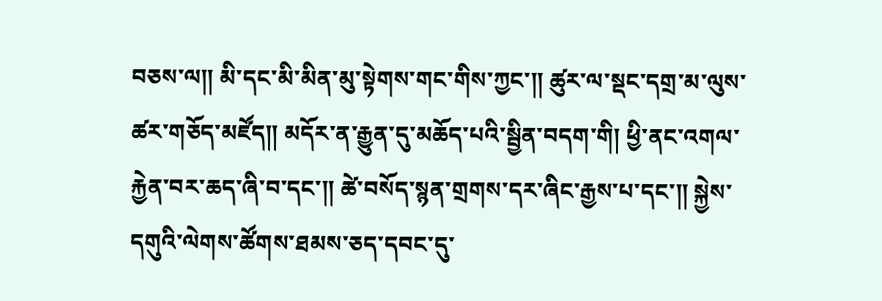བཅས་ལ༎ མི་དང་མི་མིན་མུ་སྟེགས་གང་གིས་ཀྱང་༎ ཚུར་ལ་སྡང་དགྲ་མ་ལུས་ཚར་གཅོད་མཛོད༎ མདོར་ན་རྒྱུན་དུ་མཆོད་པའི་སྦྱིན་བདག་གི། ཕྱི་ནང་འགལ་རྐྱེན་བར་ཆད་ཞི་བ་དང་༎ ཚེ་བསོད་སྙན་གྲགས་དར་ཞིང་རྒྱས་པ་དང་༎ སྐྱེས་དགུའི་ལེགས་ཚོགས་ཐམས་ཅད་དབང་དུ་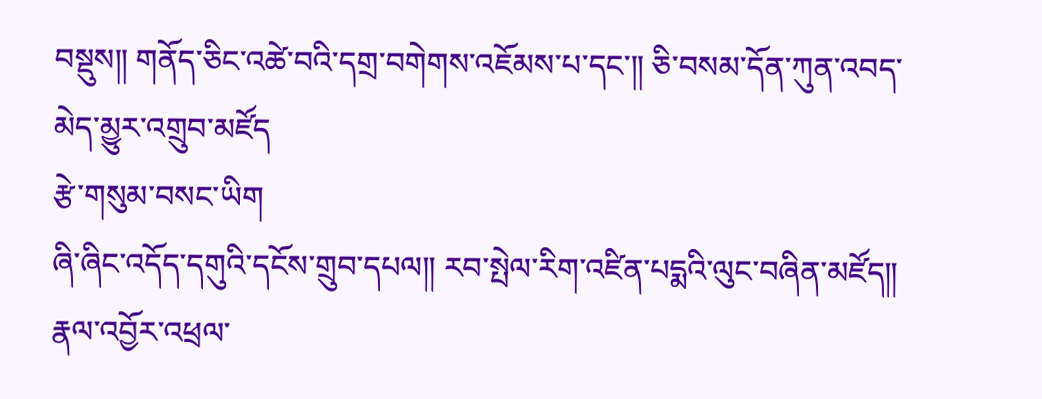བསྡུས༎ གནོད་ཅིང་འཚེ་བའི་དགྲ་བགེགས་འཇོམས་པ་དང་༎ ཅི་བསམ་དོན་ཀུན་འབད་མེད་མྱུར་འགྲུབ་མཛོད
རྩེ་གསུམ་བསང་ཡིག
ཞི་ཞིང་འདོད་དགུའི་དངོས་གྲུབ་དཔལ༎ རབ་སྤེལ་རིག་འཛིན་པདྨའི་ལུང་བཞིན་མཛོད༎ རྣལ་འབྱོར་འཕྲལ་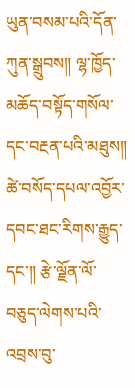ཡུན་བསམ་པའི་དོན་ཀུན་སྒྲུབས༎ ལྷ་ཁྱོད་མཆོད་བསྟོད་གསོལ་དང་བརྔན་པའི་མཐུས༎ ཚེ་བསོད་དཔལ་འབྱོར་དབང་ཐང་རིགས་རྒྱུད་དང་༎ རྩེ་ལྗོན་ལོ་བཅུད་ལེགས་པའི་འབྲས་བུ་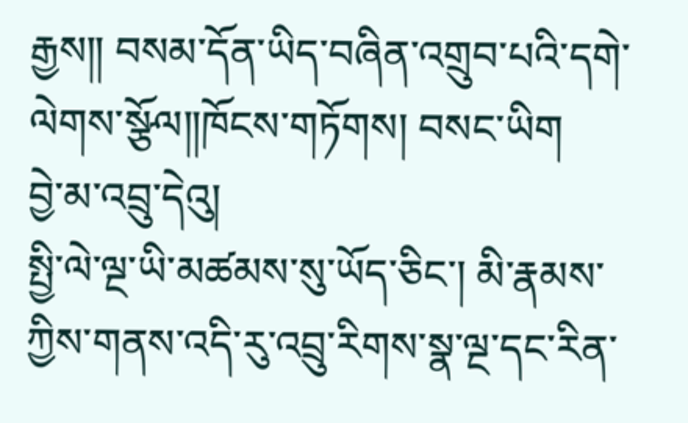རྒྱས༎ བསམ་དོན་ཡིད་བཞིན་འགྲུབ་པའི་དགེ་ལེགས་སྩོལ༎ཁོངས་གཏོགས། བསང་ཡིག
བྱེ་མ་འབྲུ་དེའུ།
སྤྱི་ལེ་ལྔ་ཡི་མཚམས་སུ་ཡོད་ཅིང་། མི་རྣམས་ཀྱིས་གནས་འདི་རུ་འབྲུ་རིགས་སྣ་ལྔ་དང་རིན་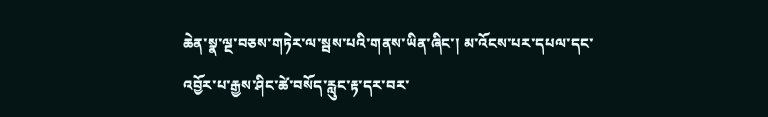ཆེན་སྣ་ལྔ་བཅས་གཏེར་ལ་སྦས་པའི་གནས་ཡིན་ཞིང་། མ་འོངས་པར་དཔལ་དང་འབྱོར་པ་རྒྱས་ཤིང་ཚེ་བསོད་རླུང་རྟ་དར་བར་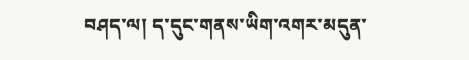བཤད་ལ། ད་དུང་གནས་ཡིག་འགར་མདུན་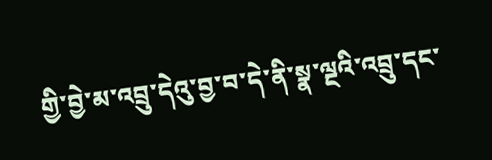གྱི་བྱེ་མ་འབྲུ་དེའུ་བྱ་བ་དེ་ནི་སྣ་ལྔའི་འབྲུ་དང་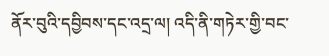ནོར་བུའི་དབྱིབས་དང་འདྲ་ལ། འདི་ནི་གཏེར་གྱི་བང་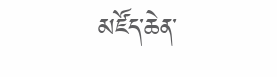མཛོད་ཆེན་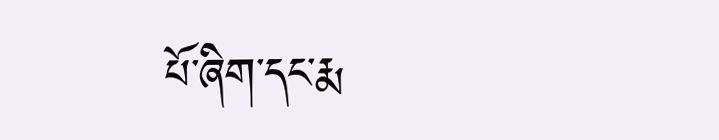པོ་ཞིག་དང་རྨ